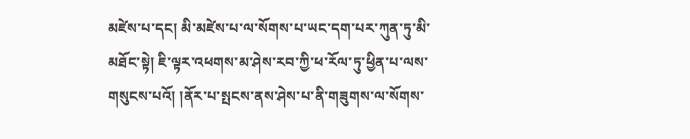མཛེས་པ་དང། མི་མཛེས་པ་ལ་སོགས་པ་ཡང་དག་པར་ཀུན་ཏུ་མི་མཐོང་སྟེ། ཇི་ལྟར་འཕགས་མ་ཤེས་རབ་ཀྱི་ཕ་རོལ་ཏུ་ཕྱིན་པ་ལས་གསུངས་པའོ། །ནོར་པ་སྤངས་ནས་ཤེས་པ་ནི་གཟུགས་ལ་སོགས་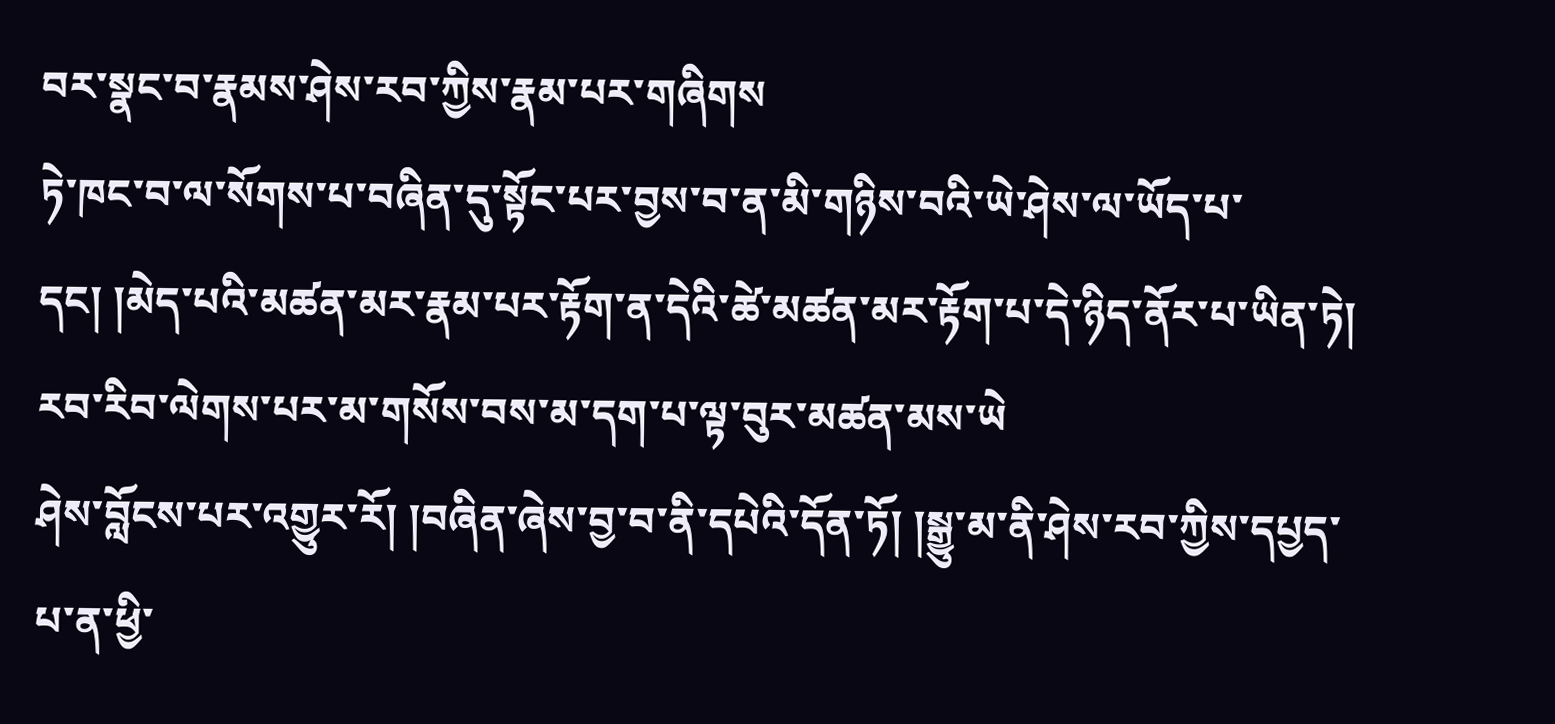བར་སྣང་བ་རྣམས་ཤེས་རབ་ཀྱིས་རྣམ་པར་གཞིགས
ཏེ་ཁང་བ་ལ་སོགས་པ་བཞིན་དུ་སྟོང་པར་བྱས་བ་ན་མི་གཉིས་བའི་ཡེ་ཤེས་ལ་ཡོད་པ་དང། །མེད་པའི་མཚན་མར་རྣམ་པར་རྟོག་ན་དེའི་ཚེ་མཚན་མར་རྟོག་པ་དེ་ཉིད་ནོར་པ་ཡིན་ཏེ། རབ་རིབ་ལེགས་པར་མ་གསོས་བས་མ་དག་པ་ལྟ་བུར་མཚན་མས་ཡེ
ཤེས་བློངས་པར་འགྱུར་རོ། །བཞིན་ཞེས་བྱ་བ་ནི་དཔེའི་དོན་ཏོ། །སྒྱུ་མ་ནི་ཤེས་རབ་ཀྱིས་དཔྱད་པ་ན་ཕྱི་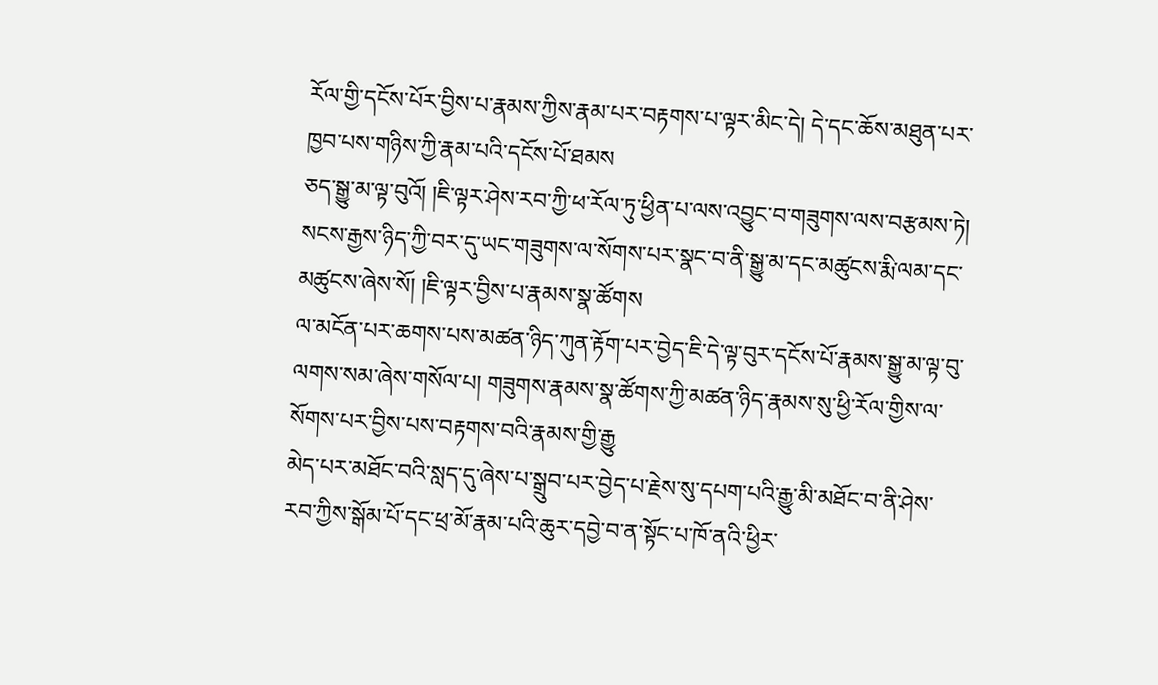རོལ་གྱི་དངོས་པོར་བྱིས་པ་རྣམས་ཀྱིས་རྣམ་པར་བརྟགས་པ་ལྟར་མིང་དེ། དེ་དང་ཆོས་མཐུན་པར་ཁྱབ་པས་གཉིས་ཀྱི་རྣམ་པའི་དངོས་པོ་ཐམས
ཅད་སྒྱུ་མ་ལྟ་བུའོ། །ཇི་ལྟར་ཤེས་རབ་ཀྱི་ཕ་རོལ་ཏུ་ཕྱིན་པ་ལས་འབྱུང་བ་གཟུགས་ལས་བརྩམས་ཏེ། སངས་རྒྱས་ཉིད་ཀྱི་བར་དུ་ཡང་གཟུགས་ལ་སོགས་པར་སྣང་བ་ནི་སྒྱུ་མ་དང་མཚུངས་རྨི་ལམ་དང་མཚུངས་ཞེས་སོ། །ཇི་ལྟར་བྱིས་པ་རྣམས་སྣ་ཚོགས
ལ་མངོན་པར་ཆགས་པས་མཚན་ཉིད་ཀུན་རྟོག་པར་བྱེད་ཇི་དེ་ལྟ་བུར་དངོས་པོ་རྣམས་སྒྱུ་མ་ལྟ་བུ་ལགས་སམ་ཞེས་གསོལ་པ། གཟུགས་རྣམས་སྣ་ཚོགས་ཀྱི་མཚན་ཉིད་རྣམས་སུ་ཕྱི་རོལ་གྱིས་ལ་སོགས་པར་བྱིས་པས་བརྟགས་བའི་རྣམས་གྱི་རྒྱུ
མེད་པར་མཐོང་བའི་སླད་དུ་ཞེས་པ་སྒྲུབ་པར་བྱེད་པ་རྗེས་སུ་དཔག་པའི་རྒྱུ་མི་མཐོང་བ་ནི་ཤེས་རབ་ཀྱིས་སྒོམ་པོ་དང་ཕྲ་མོ་རྣམ་པའི་ཆུར་དབྱེ་བ་ན་སྟོང་པ་ཁོ་ནའི་ཕྱིར་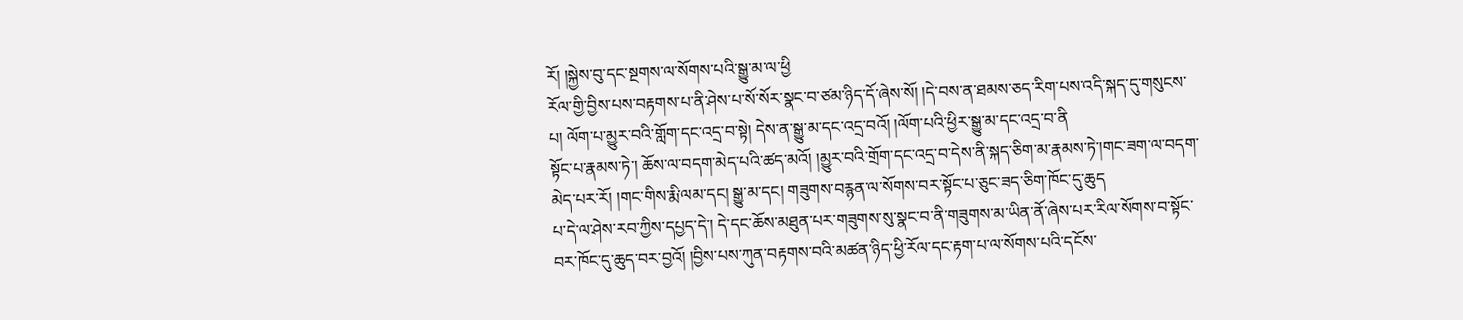རོ། །སྐྱེས་བུ་དང་སྔགས་ལ་སོགས་པའི་སྒྱུ་མ་ལ་ཕྱི
རོལ་གྱི་བྱིས་པས་བརྟགས་པ་ནི་ཤེས་པ་སོ་སོར་སྣང་བ་ཙམ་ཉིད་དོ་ཞེས་སོ། །དེ་བས་ན་ཐམས་ཅད་རིག་པས་འདི་སྐད་དུ་གསུངས་པ། ལོག་པ་མྱུར་བའི་གློག་དང་འདྲ་བ་སྟེ། དེས་ན་སྒྱུ་མ་དང་འདྲ་བའོ། །ལོག་པའི་ཕྱིར་སྒྱུ་མ་དང་འདྲ་བ་ནི
སྟོང་པ་རྣམས་ཏེ་། ཆོས་ལ་བདག་མེད་པའི་ཚད་མའོ། །མྱུར་བའི་གྲོག་དང་འདྲ་བ་དེས་ནི་སྐད་ཅིག་མ་རྣམས་ཏེ་།གང་ཟག་ལ་བདག་མེད་པར་རོ། །གང་གིས་རྨི་ལམ་དང། སྒྱུ་མ་དང། གཟུགས་བརྙན་ལ་སོགས་བར་སྟོང་པ་ཅུང་ཟད་ཅིག་ཁོང་དུ་ཆུད
པ་དེ་ལ་ཤེས་རབ་ཀྱིས་དཔྱད་དེ་། དེ་དང་ཆོས་མཐུན་པར་གཟུགས་སུ་སྣང་བ་ནི་གཟུགས་མ་ཡིན་ནོ་ཞེས་པར་རིལ་སོགས་བ་སྟོང་བར་ཁོང་དུ་ཆུད་བར་བྱའོ། །བྱིས་པས་ཀུན་བརྟགས་བའི་མཚན་ཉིད་ཕྱི་རོལ་དང་རྟག་པ་ལ་སོགས་པའི་དངོས་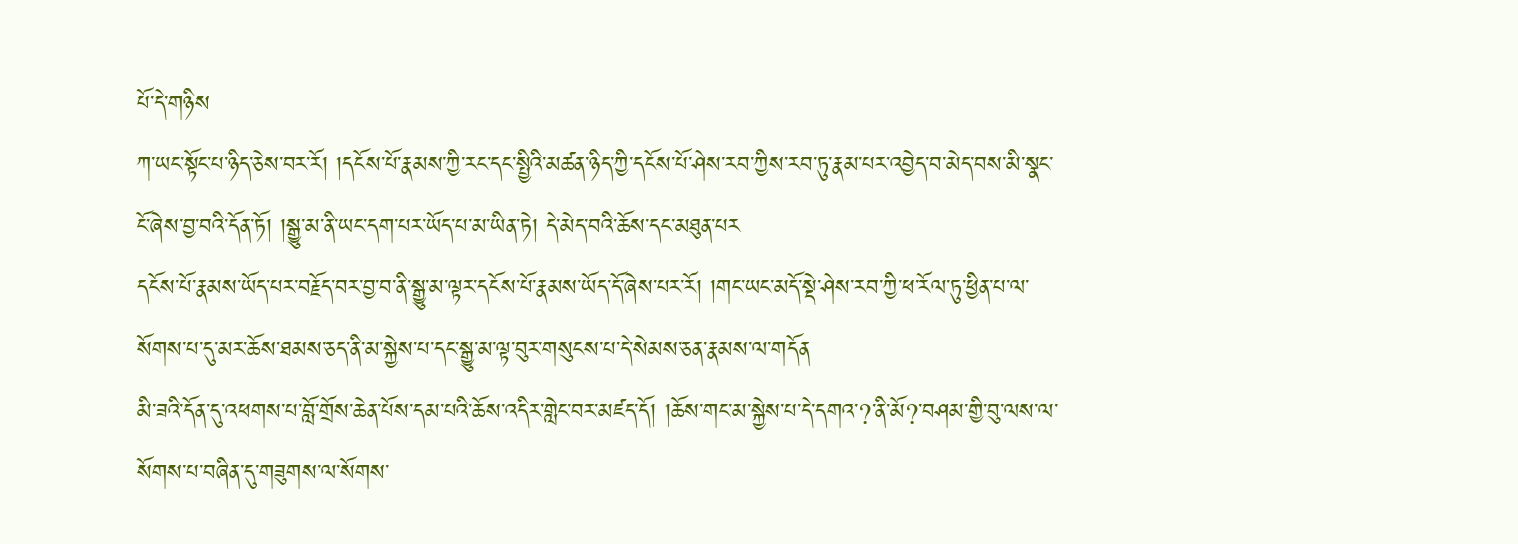པོ་དེ་གཉིས
ཀ་ཡང་སྟོང་པ་ཉིད་ཅེས་བར་རོ། །དངོས་པོ་རྣམས་ཀྱི་རང་དང་སྤྱིའི་མཚན་ཉིད་ཀྱི་དངོས་པོ་ཤེས་རབ་ཀྱིས་རབ་ཏུ་རྣམ་པར་འབྱེད་བ་མེད་བས་མི་སྣང་ངོ་ཞེས་བྱ་བའི་དོན་ཏོ། །སྒྱུ་མ་ནི་ཡང་དག་པར་ཡོད་པ་མ་ཡིན་ཏེ། དེ་མེད་བའི་ཆོས་དང་མཐུན་པར
དངོས་པོ་རྣམས་ཡོད་པར་བརྗོད་བར་བྱ་བ་ནི་སྒྱུ་མ་ལྟར་དངོས་པོ་རྣམས་ཡོད་དོ་ཞེས་པར་རོ། །གང་ཡང་མདོ་སྡེ་ཤེས་རབ་ཀྱི་ཕ་རོལ་ཏུ་ཕྱིན་པ་ལ་སོགས་པ་དུ་མར་ཆོས་ཐམས་ཅད་ནི་མ་སྐྱེས་པ་དང་སྒྱུ་མ་ལྟ་བུར་གསུངས་པ་དེ་སེམས་ཅན་རྣམས་ལ་གདོན
མི་ཟའི་དོན་དུ་འཕགས་པ་བློ་གྲོས་ཆེན་པོས་དམ་པའི་ཆོས་འདིར་གླེང་བར་མཛད་དོ། །ཆོས་གང་མ་སྐྱེས་པ་དེ་དགའ་?་ནི་མོ?་བཤམ་གྱི་བུ་ལས་ལ་སོགས་པ་བཞིན་དུ་གཟུགས་ལ་སོགས་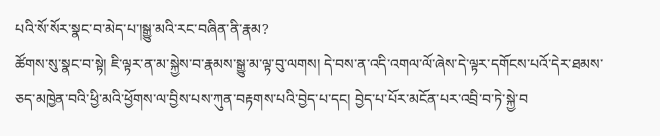པའི་སོ་སོར་སྣང་བ་མེད་པ་།སྒྱུ་མའི་རང་བཞིན་ནི་རྣམ?
ཚོགས་སུ་སྣང་བ་སྟེ། ཇི་ལྟར་ན་མ་སྐྱེས་བ་རྣམས་སྒྱུ་མ་ལྟ་བུ་ལགས། དེ་བས་ན་འདི་འགལ་ལོ་ཞེས་དེ་ལྟར་དགོངས་པའོ་དེར་ཐམས་ཅད་མཁྱེན་བའི་ཕྱི་མའི་ཕྱོགས་ལ་བྱིས་པས་ཀུན་བརྟགས་པའི་བྱེད་པ་དང། བྱེད་པ་པོར་མངོན་པར་འབྲི་བ་ཏེ་སྐྱེ་བ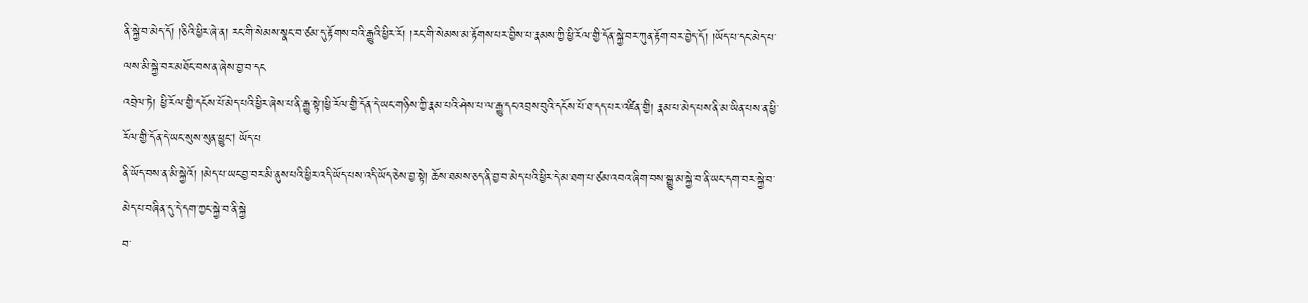ནི་སྐྱེ་བ་མེད་དོ། །ཅིའི་ཕྱིར་ཞེ་ན། རང་གི་སེམས་སྣང་བ་ཙམ་དུ་རྟོགས་བའི་རྒྱུའི་ཕྱིར་རོ། །རང་གི་སེམས་མ་རྟོགས་པར་བྱིས་པ་རྣམས་ཀྱི་ཕྱི་རོལ་གྱི་དོན་སྐྱེ་བར་ཀུན་རྟོག་བར་བྱེད་དོ། །ཡོད་པ་དང་མེད་པ་ལས་མི་སྐྱེ་བར་མཐོང་བས་ན་ཞེས་བྱ་བ་དང
འབྲེལ་ཏེ། ཕྱི་རོལ་གྱི་དངོས་པོ་མེད་པའི་ཕྱིར་ཞེས་པ་ནི་རྒྱུ་སྟེ་།ཕྱི་རོལ་གྱི་དོན་དེ་ཡང་གཉིས་ཀྱི་རྣམ་པའི་ཤེས་པ་ལ་རྒྱུ་དང་འབྲས་བུའི་དངོས་པོ་ཐ་དད་པར་འཛིན་གྱི། རྣམ་པ་མེད་པས་ནི་མ་ཡིན་པས་ན་ཕྱི་རོལ་གྱི་དོན་དེ་ཡང་སུས་སུན་ཕྱུང། ཡོད་པ
ནི་ཡོད་བས་ན་མི་སྐྱེའོ། །མེད་པ་ཡང་བྱ་བར་མི་ནུས་པའི་ཕྱིར་འདི་ཡོད་པས་འདི་ཡོད་ཅེས་བྱ་སྟེ། ཆོས་ཐམས་ཅད་ནི་བྱ་བ་མེད་པའི་ཕྱིར་དེ་མ་ཐག་པ་ཙམ་འབའ་ཞིག་བས་སྒྱུ་མ་སྐྱེ་བ་ནི་ཡང་དག་བར་སྐྱེ་བ་མེད་པ་བཞིན་དུ་དེ་དག་ཀྱང་སྐྱེ་བ་ནི་སྐྱེ
བ་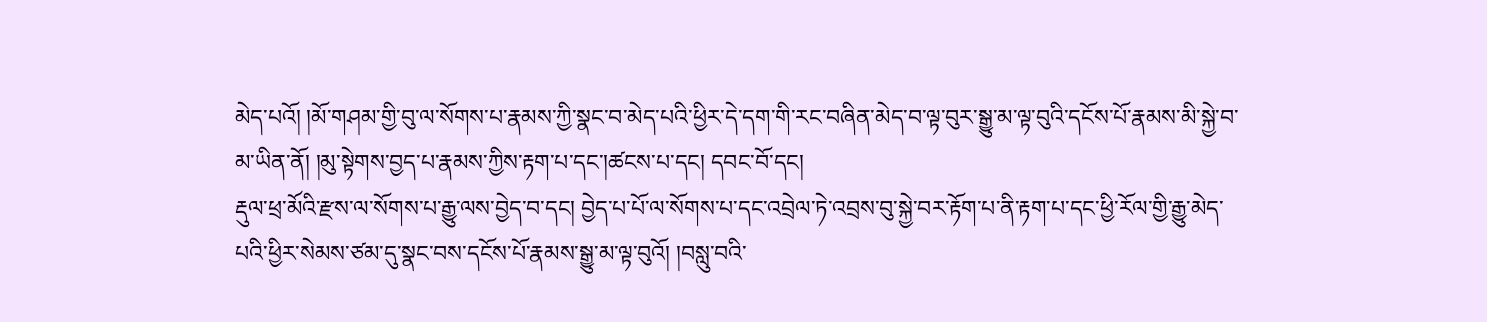མེད་པའོ། །མོ་གཤམ་གྱི་བུ་ལ་སོགས་པ་རྣམས་ཀྱི་སྣང་བ་མེད་པའི་ཕྱིར་དེ་དག་གི་རང་བཞིན་མེད་བ་ལྟ་བུར་སྒྱུ་མ་ལྟ་བུའི་དངོས་པོ་རྣམས་མི་སྐྱེ་བ་མ་ཡིན་ནོ། །མུ་སྟེགས་བྱད་པ་རྣམས་ཀྱིས་རྟག་པ་དང་།ཚངས་པ་དང། དབང་བོ་དང།
རྡུལ་ཕྲ་མོའི་རྫས་ལ་སོགས་པ་རྒྱུ་ལས་བྱེད་བ་དང། བྱེད་པ་པོ་ལ་སོགས་པ་དང་འབྲེལ་ཏེ་འབྲས་བུ་སྐྱེ་བར་རྟོག་པ་ནི་རྟག་པ་དང་ཕྱི་རོལ་གྱི་རྒྱུ་མེད་པའི་ཕྱིར་སེམས་ཙམ་དུ་སྣང་བས་དངོས་པོ་རྣམས་སྒྱུ་མ་ལྟ་བུའོ། །བསླུ་བའི་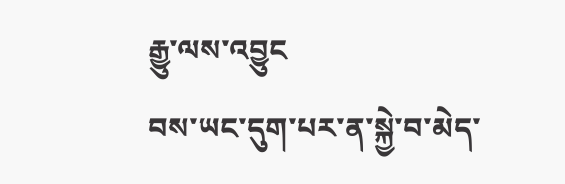རྒྱུ་ལས་འབྱུང
བས་ཡང་དུག་པར་ན་སྐྱེ་བ་མེད་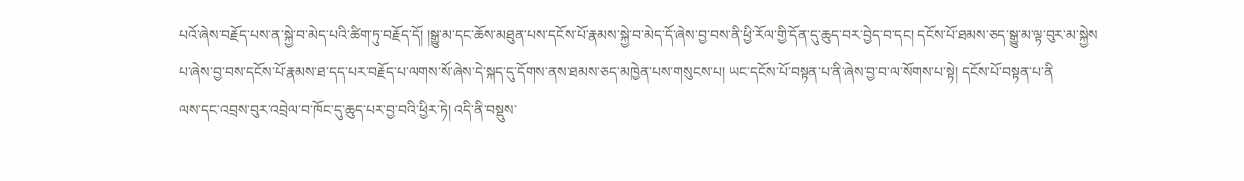པའོ་ཞེས་བརྗོད་པས་ན་སྐྱེ་བ་མེད་པའི་ཚིག་ཏུ་བརྗོད་དོ། །སྒྱུ་མ་དང་ཆོས་མཐུན་པས་དངོས་པོ་རྣམས་སྐྱེ་བ་མེད་དོ་ཞེས་བྱ་བས་ནི་ཕྱི་རོལ་གྱི་དོན་དུ་ཆུད་བར་བྱེད་བ་དང། དངོས་པོ་ཐམས་ཅད་སྒྱུ་མ་ལྟ་བུར་མ་སྐྱེས
པ་ཞེས་བྱ་བས་དངོས་པོ་རྣམས་ཐ་དད་པར་བརྗོད་པ་ལགས་སོ་ཞེས་དེ་སྐད་དུ་དོགས་ནས་ཐམས་ཅད་མཁྱེན་པས་གསུངས་པ། ཡང་དངོས་པོ་བསྟན་པ་ནི་ཞེས་བྱ་བ་ལ་སོགས་པ་སྟེ། དངོས་པོ་བསྟན་པ་ནི
ལས་དང་འབྲས་བུར་འབྲེལ་བ་ཁོང་དུ་ཆུད་པར་བྱ་བའི་ཕྱིར་ཏེ། འདི་ནི་བསྡུས་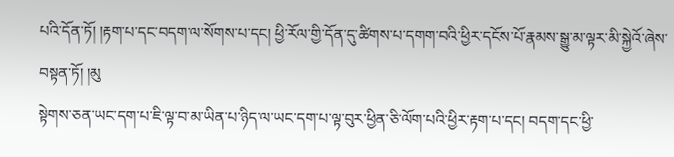པའི་དོན་ཏོ། །རྟག་པ་དང་བདག་ལ་སོགས་པ་དང། ཕྱི་རོལ་གྱི་དོན་དུ་ཚིགས་པ་དགག་བའི་ཕྱིར་དངོས་པོ་རྣམས་སྒྱུ་མ་ལྟར་མི་སྐྱེའོ་ཞེས་བསྟན་ཏོ། །མུ
སྟེགས་ཅན་ཡང་དག་པ་ཇི་ལྟ་བ་མ་ཡིན་པ་ཉིད་ལ་ཡང་དག་པ་ལྟ་བུར་ཕྱིན་ཅི་ལོག་པའི་ཕྱིར་རྟག་པ་དང། བདག་དང་ཕྱི་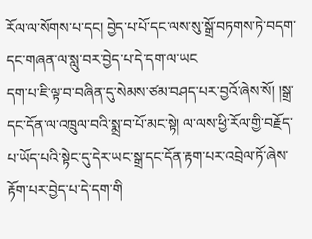རོལ་ལ་སོགས་པ་དང། བྱེད་པ་པོ་དང་ལས་སུ་སྒྲོ་བཏགས་ཏེ་བདག་དང་གཞན་ལ་སླུ་བར་བྱེད་པ་དེ་དག་ལ་ཡང
དག་པ་ཇི་ལྟ་བ་བཞིན་དུ་སེམས་ཙམ་བཤད་པར་བྱའོ་ཞེས་སོ། །སྒྲ་དང་དོན་ལ་འཁྲུལ་བའི་སྨྲ་བ་པོ་མང་སྟེ། ལ་ལས་ཕྱི་རོལ་གྱི་བརྗོད་པ་ཡོད་པའི་སྟེང་དུ་དེར་ཡང་སྒྲ་དང་དོན་རྟག་པར་འབྲེལ་ཏོ་ཞེས་རྟོག་པར་བྱེད་པ་དེ་དག་གི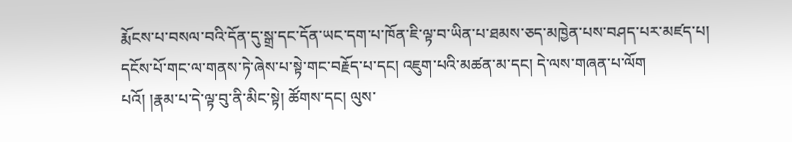རྨོངས་པ་བསལ་བའི་དོན་དུ་སྒྲ་དང་དོན་ཡང་དག་པ་ཁོན་ཇི་ལྟ་བ་ཡིན་པ་ཐམས་ཅད་མཁྱེན་པས་བཤད་པར་མཛད་པ། དངོས་པོ་གང་ལ་གནས་ཏེ་ཞེས་པ་སྟེ་གང་བརྗོད་པ་དང། འཇུག་པའི་མཚན་མ་དང། དེ་ལས་གཞན་པ་ལོག
པའོ། །རྣམ་པ་དེ་ལྟ་བུ་ནི་མིང་སྟེ། ཚོགས་དང། ལུས་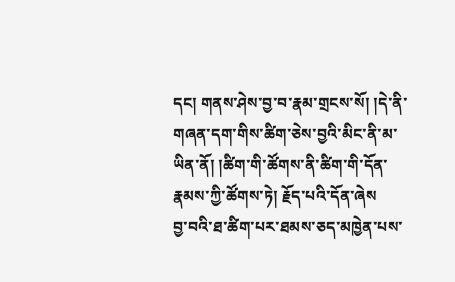དང། གནས་ཤེས་བྱ་བ་རྣམ་གྲངས་སོ། །དེ་ནི་གཞན་དག་གིས་ཚིག་ཅེས་བྱའི་མིང་ནི་མ་ཡིན་ནོ། །ཚིག་གི་ཚོགས་ནི་ཚིག་གི་དོན་རྣམས་ཀྱི་ཚོགས་ཏེ། རྗོད་པའི་དོན་ཞེས
བྱ་བའི་ཐ་ཚིག་པར་ཐམས་ཅད་མཁྱེན་པས་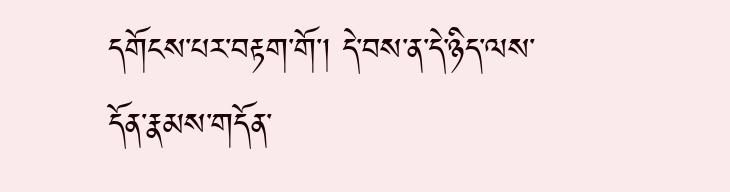དགོངས་པར་བརྟག་གོ་། དེ་བས་ན་དེ་ཉིད་ལས་དོན་རྣམས་གདོན་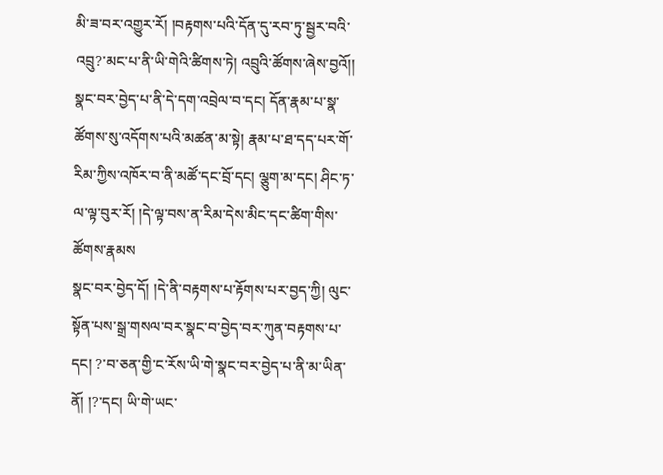མི་ཟ་བར་འགྱུར་རོ། །བརྟགས་པའི་དོན་དུ་རབ་ཏུ་སྦྱར་བའི་འབྲུ?་མང་པ་ནི་ཡི་གེའི་ཚིགས་ཏེ། འབྲུའི་ཚོགས་ཞེས་བྱའོ།།
སྣང་བར་བྱེད་པ་ནི་དེ་དག་འབྲེལ་བ་དང། དོན་རྣམ་པ་སྣ་ཚོགས་སུ་འདོགས་པའི་མཚན་མ་སྟེ། རྣམ་པ་ཐ་དད་པར་གོ་རིམ་ཀྱིས་འཁོར་བ་ནི་མཚོ་དང་བྲོ་དང། ལྕུག་མ་དང། ཤིང་ཏ་ལ་ལྟ་བུར་རོ། །དེ་ལྟ་བས་ན་རིམ་དེས་མིང་དང་ཚིག་གིས་ཚོགས་རྣམས
སྣང་བར་བྱེད་དོ། །དེ་ནི་བརྟགས་པ་རྟོགས་པར་བྱད་ཀྱི། ལུང་སྟོན་པས་སྒྲ་གསལ་བར་སྣང་བ་བྱེད་བར་ཀུན་བརྟགས་པ་དང། ?་བ་ཅན་གྱི་ང་རོས་ཡི་གེ་སྣང་བར་བྱེད་པ་ནི་མ་ཡིན་ནོ། །?་དང། ཡི་གེ་ཡང་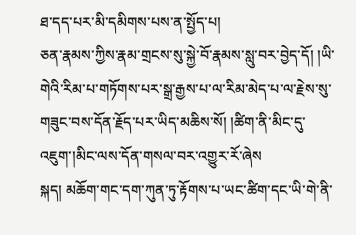ཐ་དད་པར་མི་དམིགས་པས་ན་སྤྱོད་པ།
ཅན་རྣམས་ཀྱིས་རྣམ་གྲངས་སུ་སྐྱེ་བོ་རྣམས་སླུ་བར་བྱེད་དོ། །ཡི་གེའི་རིམ་པ་གཏོགས་པར་སྒྲ་རྒྱས་པ་ལ་རིམ་མེད་པ་ལ་རྗེས་སུ་གཟུང་བས་དོན་རྗོད་པར་ཡིད་མཆིས་སོ། །ཚིག་ནི་མིང་དུ་འཇུག་།མིང་ལས་དོན་གསལ་བར་འགྱུར་རོ་ཞེས
སྐད། མཆོག་གང་དག་ཀུན་ཏུ་རྟོགས་པ་ཡང་ཚིག་དང་ཡི་གེ་ནི་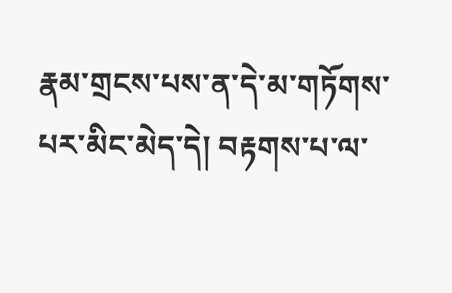རྣམ་གྲངས་པས་ན་དེ་མ་གཏོགས་པར་མིང་མེད་དེ། བརྟགས་པ་ལ་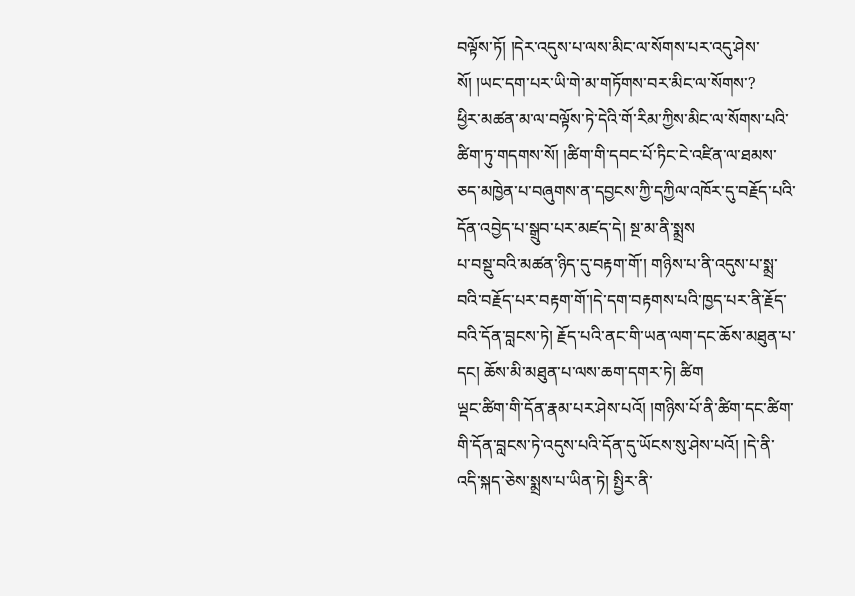བལྟོས་ཏོ། །དེར་འདུས་པ་ལས་མིང་ལ་སོགས་པར་འདུ་ཤེས་སོ། །ཡང་དག་པར་ཡི་གེ་མ་གཏོགས་བར་མིང་ལ་སོགས་?
ཕྱིར་མཚན་མ་ལ་བལྟོས་ཏེ་དེའི་གོ་རིམ་ཀྱིས་མིང་ལ་སོགས་པའི་ཚིག་ཏུ་གདགས་སོ། །ཚིག་གི་དབང་པོ་ཏིང་ངེ་འཛིན་ལ་ཐམས་ཅད་མཁྱེན་པ་བཞུགས་ན་དབྱངས་ཀྱི་དཀྱིལ་འཁོར་དུ་བརྗོད་པའི་དོན་འབྱེད་པ་སྒྲུབ་པར་མཛད་དེ། སྔ་མ་ནི་སྨྲས
པ་བསྡུ་བའི་མཚན་ཉིད་དུ་བརྟག་གོ་། གཉིས་པ་ནི་འདུས་པ་སྨྲ་བའི་བརྗོད་པར་བརྟག་གོ་།དེ་དག་བརྟགས་པའི་ཁྱད་པར་ནི་རྗོད་བའི་དོན་བླངས་ཏེ། རྗོད་པའི་ནང་གི་ཡན་ལག་དང་ཆོས་མཐུན་པ་དང། ཆོས་མི་མཐུན་པ་ལས་ཆག་དགར་ཏེ། ཚིག
ཡྡང་ཚིག་གི་དོན་རྣམ་པར་ཤེས་པའོ། །གཉིས་པོ་ནི་ཚིག་དང་ཚིག་གི་དོན་བླངས་ཏེ་འདུས་པའི་དོན་དུ་ཡོངས་སུ་ཤེས་པའོ། །དེ་ནི་འདི་སྐད་ཅེས་སྨྲས་པ་ཡིན་ཏེ། སྤྱིར་ནི་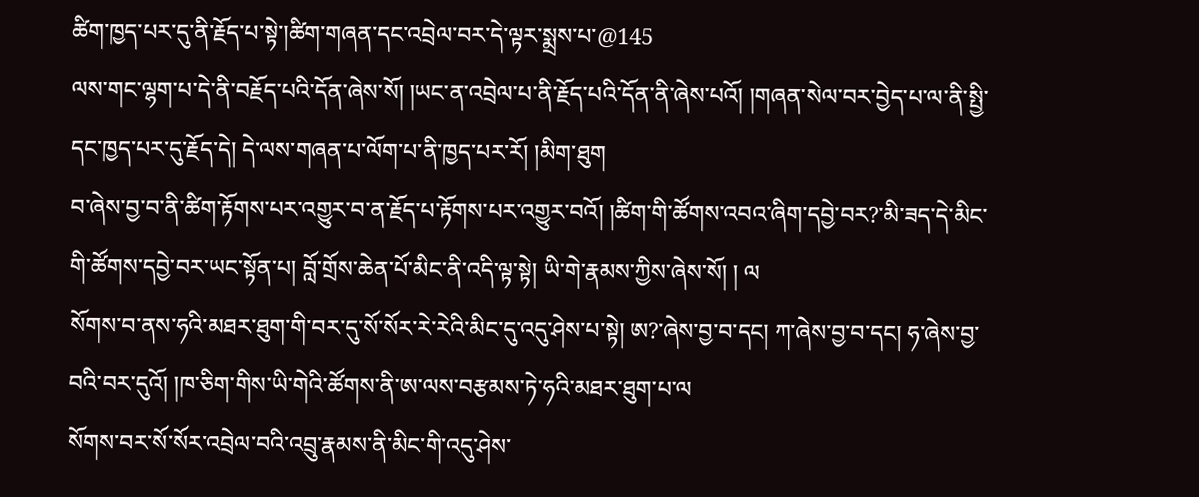ཚིག་ཁྱད་པར་དུ་ནི་རྗོད་པ་སྟེ་།ཚིག་གཞན་དང་འབྲེལ་བར་དེ་ལྟར་སྨྲས་པ་@145
ལས་གང་ལྷག་པ་དེ་ནི་བརྗོད་པའི་དོན་ཞེས་སོ། །ཡང་ན་འབྲེལ་པ་ནི་རྗོད་པའི་དོན་ནི་ཞེས་པའོ། །གཞན་སེལ་བར་བྱེད་པ་ལ་ནི་སྤྱི་དང་ཁྱད་པར་དུ་རྗོད་དེ། དེ་ལས་གཞན་པ་ལོག་པ་ནི་ཁྱད་པར་རོ། །མིག་ཐུག
བ་ཞེས་བྱ་བ་ནི་ཚིག་རྟོགས་པར་འགྱུར་བ་ན་རྗོད་པ་རྟོགས་པར་འགྱུར་བའོ། །ཚིག་གི་ཚོགས་འབའ་ཞིག་དབྱེ་བར?་མི་ཟད་དེ་མིང་གི་ཚོགས་དབྱེ་བར་ཡང་སྟོན་པ། བློ་གྲོས་ཆེན་པོ་མིང་ནི་འདི་ལྟ་སྟེ། ཡི་གེ་རྣམས་ཀྱིས་ཞེས་སོ། ། ལ
སོགས་བ་ནས་ཧའི་མཐར་ཐུག་གི་བར་དུ་སོ་སོར་རེ་རེའི་མིང་དུ་འདུ་ཤེས་པ་སྟེ། ཨ?་ཞེས་བྱ་བ་དང། ཀ་ཞེས་བྱ་བ་དང། ཧ་ཞེས་བྱ་བའི་བར་དུའོ། །ཁ་ཅིག་གིས་ཡི་གེའི་ཚོགས་ནི་ཨ་ལས་བརྩམས་ཏེ་ཧའི་མཐར་ཐུག་པ་ལ
སོགས་བར་སོ་སོར་འབྲེལ་བའི་འབྲུ་རྣམས་ནི་མིང་གི་འདུ་ཤེས་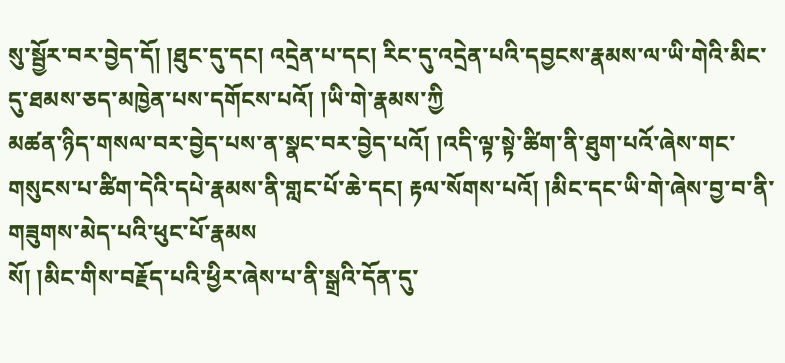སུ་སྦྱོར་བར་བྱེད་དོ། །ཐུང་དུ་དང། འདྲེན་པ་དང། རིང་དུ་འདྲེན་པའི་དབྱངས་རྣམས་ལ་ཡི་གེའི་མིང་དུ་ཐམས་ཅད་མཁྱེན་པས་དགོངས་པའོ། །ཡི་གེ་རྣམས་ཀྱི
མཚན་ཉིད་གསལ་བར་བྱེད་པས་ན་སྣང་བར་བྱེད་པའོ། །འདི་ལྟ་སྟེ་ཚིག་ནི་ཐུག་པའོ་ཞེས་གང་གསུངས་པ་ཚིག་དེའི་དཔེ་རྣམས་ནི་གླང་པོ་ཆེ་དང། རྟལ་སོགས་པའོ། །མིང་དང་ཡི་གེ་ཞེས་བྱ་བ་ནི་གཟུགས་མེད་པའི་ཕུང་པོ་རྣམས
སོ། །མིང་གིས་བརྗོད་པའི་ཕྱིར་ཞེས་པ་ནི་སྒྲའི་དོན་དུ་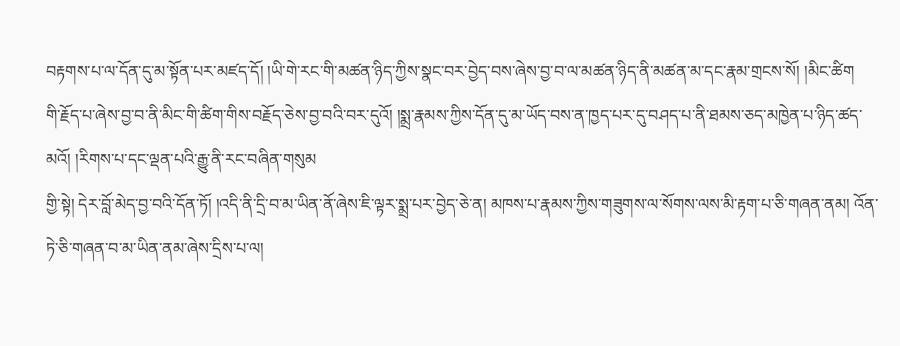བརྟགས་པ་ལ་དོན་དུ་མ་སྟོན་པར་མཛད་དོ། །ཡི་གེ་རང་གི་མཚན་ཉིད་ཀྱིས་སྣང་བར་བྱེད་བས་ཞེས་བྱ་བ་ལ་མཚན་ཉིད་ནི་མཚན་མ་དང་རྣམ་གྲངས་སོ། །མིང་ཚིག
གི་རྗོད་པ་ཞེས་བྱ་བ་ནི་མིང་གི་ཚིག་གིས་བརྗོད་ཅེས་བྱ་བའི་བར་དུའོ། །སྨྲ་རྣམས་ཀྱིས་དོན་དུ་མ་ཡོད་བས་ན་ཁྱད་པར་དུ་བཤད་པ་ནི་ཐམས་ཅད་མཁྱེན་པ་ཉིད་ཚད་མའོ། །རིགས་པ་དང་ལྡན་པའི་རྒྱུ་ནི་རང་བཞིན་གསུམ
གྱི་སྟེ། དེར་བློ་མེད་བྱ་བའི་དོན་ཏོ། །འདི་ནི་དྲི་བ་མ་ཡིན་ནོ་ཞེས་ཇི་ལྟར་སྨྲ་པར་བྱེད་ཅེ་ན། མཁས་པ་རྣམས་ཀྱིས་གཟུགས་ལ་སོགས་ལས་མི་རྟག་པ་ཅི་གཞན་ནམ། འོན་ཏེ་ཅི་གཞན་བ་མ་ཡིན་ནམ་ཞེས་དྲིས་པ་ལ།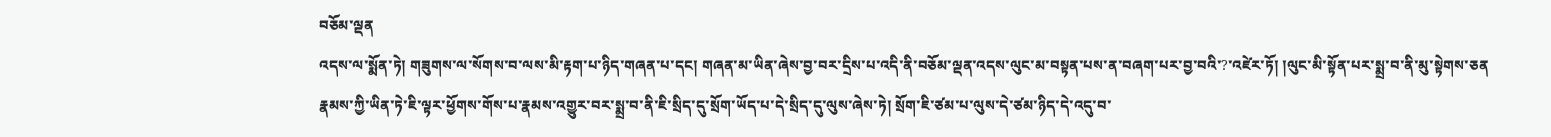བཅོམ་ལྡན
འདས་ལ་སྨོན་ཏེ། གཟུགས་ལ་སོགས་བ་ལས་མི་རྟག་པ་ཉིད་གཞན་པ་དང། གཞན་མ་ཡིན་ཞེས་བྱ་བར་དྲིས་པ་འདི་ནི་བཅོམ་ལྡན་འདས་ལུང་མ་བསྟན་པས་ན་བཞག་པར་བྱ་བའི་?་འཛེར་ཏོ། །ལུང་མི་སྟོན་པར་སྨྲ་བ་ནི་མུ་སྟེགས་ཅན
རྣམས་ཀྱི་ཡིན་ཏེ་ཇི་ལྟར་ཕྱོགས་གོས་པ་རྣམས་འགྱུར་བར་སྨྲ་བ་ནི་ཇི་སྲིད་དུ་སྲོག་ཡོད་པ་དེ་སྲིད་དུ་ལུས་ཞེས་ཏེ། སྲོག་ཇི་ཙམ་པ་ལུས་དེ་ཙམ་ཉིད་དེ་འདུ་བ་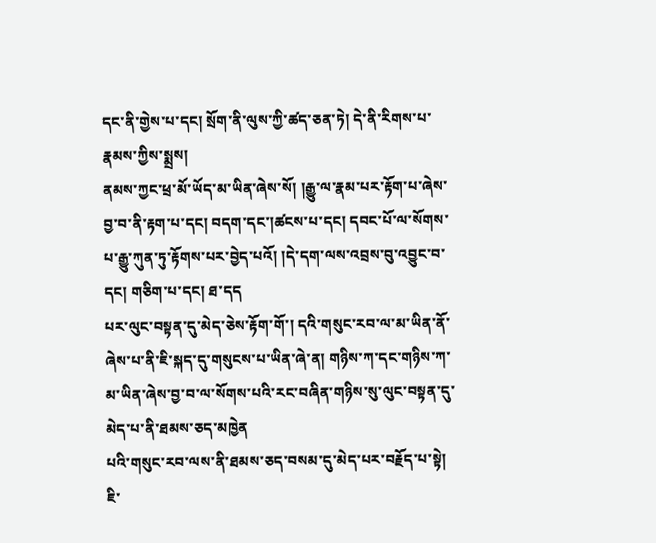དང་ནི་གྱེས་པ་དང། སྲོག་ནི་ལུས་ཀྱི་ཚད་ཅན་ཏེ། དེ་ནི་རིགས་པ་རྣམས་ཀྱིས་སྨྲས།
ནམས་ཀྱང་ཕྲ་མོ་ཡོད་མ་ཡིན་ཞེས་སོ། །རྒྱུ་ལ་རྣམ་པར་རྟོག་པ་ཞེས་བྱ་བ་ནི་རྟག་པ་དང། བདག་དང་།ཚངས་པ་དང། དབང་པོ་ལ་སོགས་པ་རྒྱུ་ཀུན་ཏུ་རྟོགས་པར་བྱེད་པའོ། །དེ་དག་ལས་འབྲས་བུ་འབྱུང་བ་དང། གཅིག་པ་དང། ཐ་དད
པར་ལུང་བསྟན་དུ་མེད་ཅེས་རྟོག་གོ་། དའི་གསུང་རབ་ལ་མ་ཡིན་ནོ་ཞེས་པ་ནི་ཇི་སྐད་དུ་གསུངས་པ་ཡིན་ཞེ་ན། གཉིས་ཀ་དང་གཉིས་ཀ་མ་ཡིན་ཞེས་བྱ་བ་ལ་སོགས་པའི་རང་བཞིན་གཉིས་སུ་ལུང་བསྟན་དུ་མེད་པ་ནི་ཐམས་ཅད་མཁྱེན
པའི་གསུང་རབ་ལས་ནི་ཐམས་ཅད་བསམ་དུ་མེད་པར་བརྗོད་པ་སྟེ། ཇི་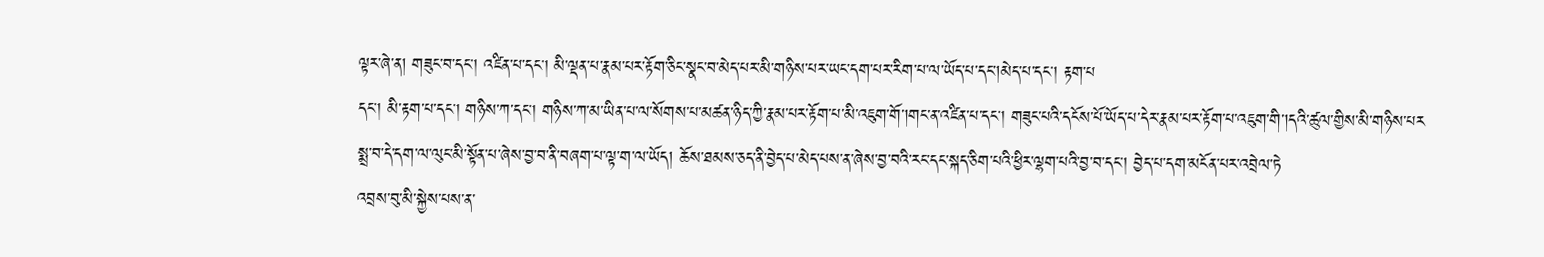ལྟར་ཞེ་ན། གཟུང་བ་དང། འཛིན་པ་དང། མི་ལྡན་པ་རྣམ་པར་རྟོག་ཅིང་སྣང་བ་མེད་པར་མི་གཉིས་པར་ཡང་དག་པར་རིག་པ་ལ་ཡོད་པ་དང་།མེད་པ་དང། རྟག་པ
དང། མི་རྟག་པ་དང། གཉིས་ཀ་དང། གཉིས་ཀ་མ་ཡིན་པ་ལ་སོགས་པ་མཚན་ཉིད་ཀྱི་རྣམ་པར་རྟོག་པ་མི་འཇུག་གོ་།གང་ན་འཛིན་པ་དང། གཟུང་པའི་དངོས་པོ་ཡོད་པ་དེར་རྣམ་པར་རྟོག་པ་འཇུག་གི་།དའི་ཚུལ་གྱིས་མི་གཉིས་པར
སྨྲ་བ་དེ་དག་ལ་ལུང་མི་སྟོན་པ་ཞེས་བྱ་བ་ནི་བཞག་པ་ལྟ་ག་ལ་ཡོད། ཆོས་ཐམས་ཅད་ནི་བྱེད་པ་མེད་པས་ན་ཞེས་བྱ་བའི་རང་དང་སྐད་ཅིག་པའི་ཕྱིར་ལྷག་པའི་བྱ་བ་དང། བྱེད་པ་དག་མངོན་པར་འབྲེལ་ཏེ
འབྲས་བུ་མི་སྐྱེས་པས་ན་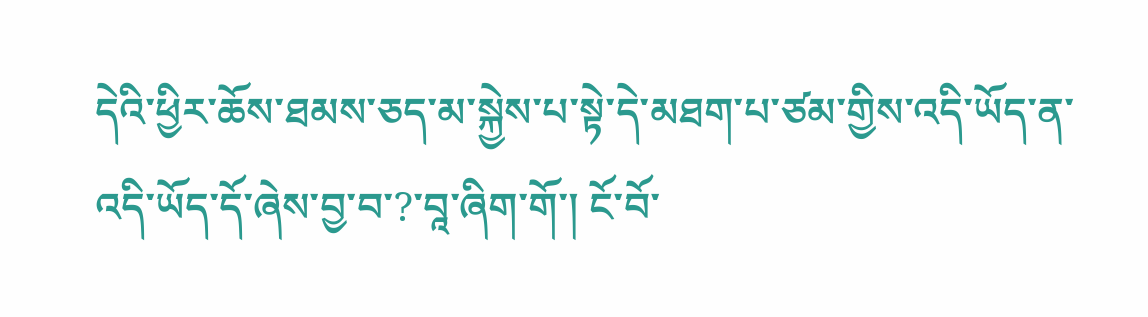དེའི་ཕྱིར་ཆོས་ཐམས་ཅད་མ་སྐྱེས་པ་སྟེ་དེ་མཐག་པ་ཙམ་གྱིས་འདི་ཡོད་ན་འདི་ཡོད་དོ་ཞེས་བྱ་བ་?་བཱ་ཞིག་གོ་། ངོ་བོ་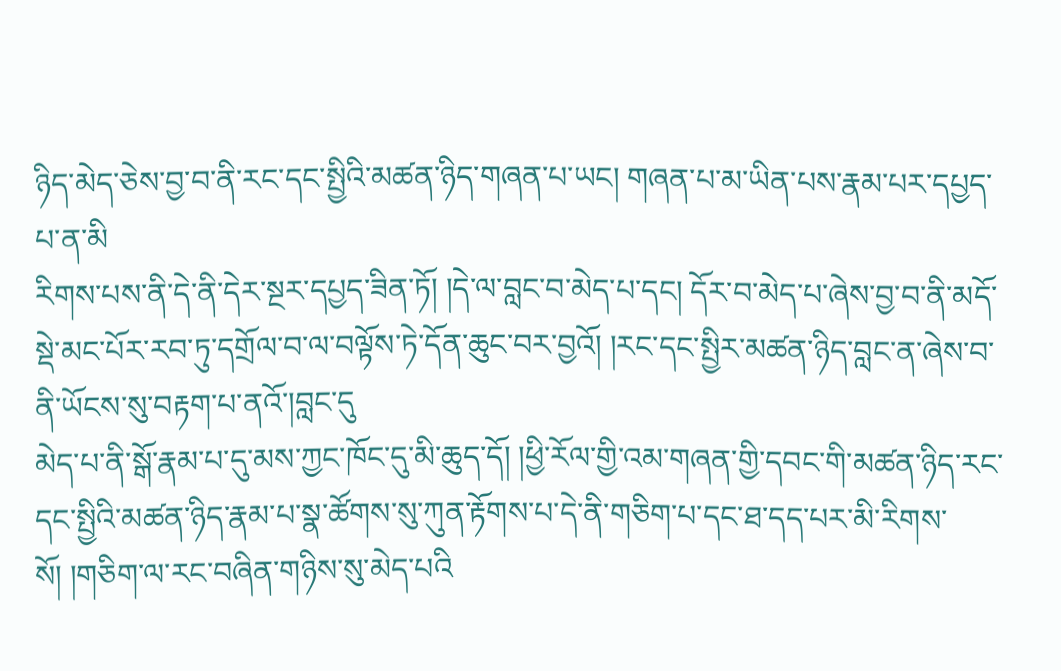ཉིད་མེད་ཅེས་བྱ་བ་ནི་རང་དང་སྤྱིའི་མཚན་ཉིད་གཞན་པ་ཡང། གཞན་པ་མ་ཡིན་པས་རྣམ་པར་དཔྱད་པ་ན་མི
རིགས་པས་ནི་དེ་ནི་དེར་སྔར་དཔྱད་ཟིན་ཏོ། །དེ་ལ་བླང་བ་མེད་པ་དང། དོར་བ་མེད་པ་ཞེས་བྱ་བ་ནི་མདོ་སྡེ་མང་པོར་རབ་ཏུ་དགྲོལ་བ་ལ་བལྟོས་ཏེ་དོན་ཆུང་བར་བྱའོ། །རང་དང་སྤྱིར་མཚན་ཉིད་བླང་ན་ཞེས་བ་ནི་ཡོངས་སུ་བརྟག་པ་ནའོ་།བླང་དུ
མེད་པ་ནི་སྒོ་རྣམ་པ་དུ་མས་ཀྱང་ཁོང་དུ་མི་ཆུད་དོ། །ཕྱི་རོལ་གྱི་འམ་གཞན་གྱི་དབང་གི་མཚན་ཉིད་རང་དང་སྤྱིའི་མཚན་ཉིད་རྣམ་པ་སྣ་ཚོགས་སུ་ཀུན་རྟོགས་པ་དེ་ནི་གཅིག་པ་དང་ཐ་དད་པར་མི་རིགས་སོ། །གཅིག་ལ་རང་བཞིན་གཉིས་སུ་མེད་པའི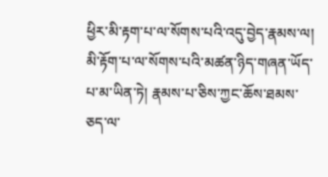ཕྱིར་མི་རྟག་པ་ལ་སོགས་པའི་འདུ་བྱེད་རྣམས་ལ། མི་རྟོག་པ་ལ་སོགས་པའི་མཚན་ཉིད་གཞན་ཡོད་པ་མ་ཡིན་ཏེ། རྣམས་པ་ཅིས་ཀྱང་ཆོས་ཐམས་ཅད་ལ་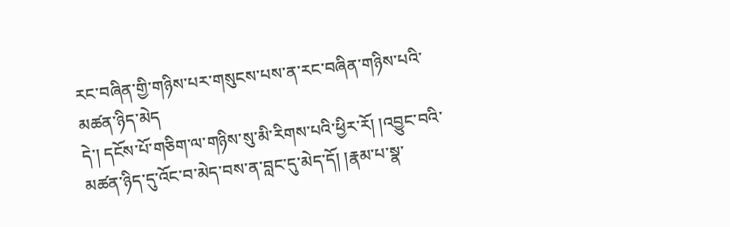རང་བཞིན་གྱི་གཉིས་པར་གསུངས་པས་ན་རང་བཞིན་གཉིས་པའི་མཚན་ཉིད་མེད
དེ་། དངོས་པོ་གཅིག་ལ་གཉིས་སུ་མི་རིགས་པའི་ཕྱིར་རོ། །འབྱུང་བའི་མཚན་ཉིད་དུ་འོང་བ་མེད་བས་ན་བླང་དུ་མེད་དོ། །རྣམ་པ་སྣ་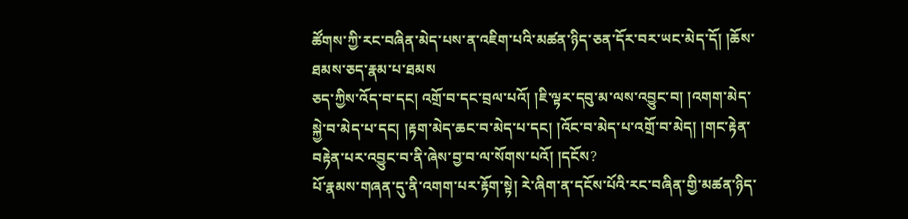ཚོགས་ཀྱི་རང་བཞིན་མེད་པས་ན་འཇིག་པའི་མཚན་ཉིད་ཅན་དོར་བར་ཡང་མེད་དོ། །ཆོས་ཐམས་ཅད་རྣམ་པ་ཐམས
ཅད་ཀྱིས་འོད་བ་དང། འགྲོ་བ་དང་བྲལ་པའོ། །ཇི་ལྟར་དབུ་མ་ལས་འབྱུང་བ། །འགག་མེད་སྐྱེ་བ་མེད་པ་དང། །རྟག་མེད་ཆང་བ་མེད་པ་དང། །འོང་བ་མེད་པ་འགྲོ་བ་མེད། །གང་རྟེན་བརྟེན་པར་འབྱུང་བ་ནི་ཞེས་བྱ་བ་ལ་སོགས་པའོ། །དངོས?
པོ་རྣམས་གཞན་དུ་ནི་འགག་པར་རྟོག་སྟེ། རེ་ཞིག་ན་དངོས་པོའི་རང་བཞིན་གྱི་མཚན་ཉིད་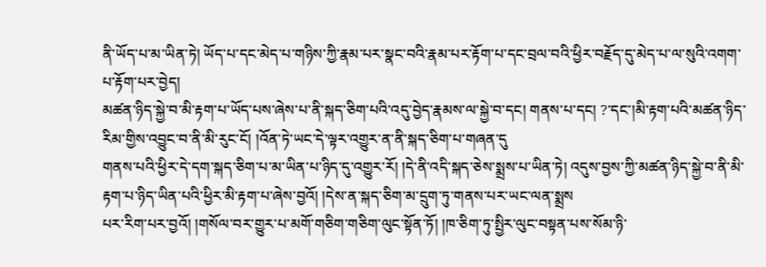ནི་ཡོད་པ་མ་ཡིན་ཏེ། ཡོད་པ་དང་མེད་པ་གཉིས་ཀྱི་རྣམ་པར་སྣང་བའི་རྣམ་པར་རྟོག་པ་དང་བྲལ་བའི་ཕྱིར་བརྗོད་དུ་མེད་པ་ལ་སུའི་འགག་པ་རྟོག་པར་བྱེད།
མཚན་ཉིད་སྐྱེ་བ་མི་རྟག་པ་ཡོད་པས་ཞེས་པ་ནི་སྐད་ཅིག་པའི་འདུ་བྱེད་རྣམས་ལ་སྐྱེ་བ་དང། གནས་པ་དང། ?་དང་།མི་རྟག་པའི་མཚན་ཉིད་རིམ་གྱིས་འབྱུང་བ་ནི་མི་རུང་ངོ། །འོན་ཏེ་ཡང་དེ་ལྟར་འགྱུར་ན་ནི་སྐད་ཅིག་པ་གཞན་དུ
གནས་པའི་ཕྱིར་དེ་དག་སྐད་ཅིག་པ་མ་ཡིན་པ་ཉིད་དུ་འགྱུར་རོ། །དེ་ནི་འདི་སྐད་ཅེས་སྨྲས་པ་ཡིན་ཏེ། འདུས་བྱས་ཀྱི་མཚན་ཉིད་སྐྱེ་བ་ནི་མི་རྟག་པ་ཉིད་ཡིན་པའི་ཕྱིར་མི་རྟག་པ་ཞེས་བྱའོ། །དེས་ན་སྐད་ཅིག་མ་དྲུག་ཏུ་གནས་པར་ཡང་ལན་སྨྲས
པར་རིག་པར་བྱའོ། །གསོལ་བར་གྱུར་པ་མགོ་གཅིག་གཅིག་ལུང་སྟོན་ཏོ། །ཁ་ཅིག་ཏུ་སྤྱིར་ལུང་བསྟན་པས་སོམ་ཉི་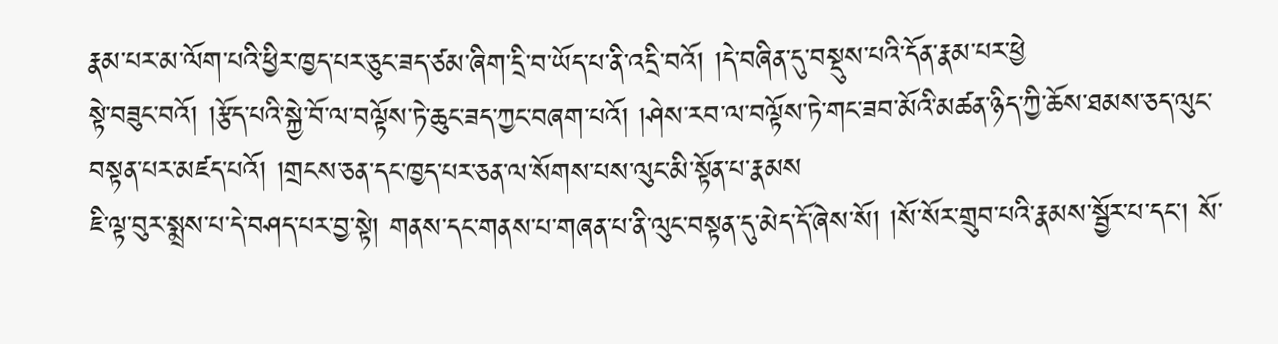རྣམ་པར་མ་ལོག་པའི་ཕྱིར་ཁྱད་པར་ཅུང་ཟད་ཙམ་ཞིག་དྲི་བ་ཡོད་པ་ནི་འདྲི་བའོ། །དེ་བཞིན་དུ་བསྡུས་པའི་དོན་རྣམ་པར་ཕྱེ
སྟེ་བཟུང་བའོ། །རྩོད་པའི་སྐྱེ་བོ་ལ་བལྟོས་ཏེ་ཆུང་ཟད་ཀྱང་བཞག་པའོ། །ཤེས་རབ་ལ་བལྟོས་ཏེ་གང་ཟབ་མོའི་མཚན་ཉིད་ཀྱི་ཆོས་ཐམས་ཅད་ལུང་བསྟན་པར་མཛད་པའོ། །གྲངས་ཅན་དང་ཁྱད་པར་ཅན་ལ་སོགས་པས་ལུང་མི་སྟོན་པ་རྣམས
ཇི་ལྟ་བུར་སྨྲས་པ་དེ་བཤད་པར་བྱ་སྟེ། གནས་དང་གནས་པ་གཞན་པ་ནི་ལུང་བསྟན་དུ་མེད་དོ་ཞེས་སོ། །སོ་སོར་གྲུབ་པའི་རྣམས་སྦྱོར་པ་དང། སོ་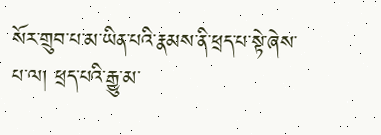སོར་གྲུབ་པ་མ་ཡིན་པའི་རྣམས་ནི་ཕྲད་པ་སྟེ་ཞེས་པ་ལ། ཕྲད་པའི་རྒྱུ་མ་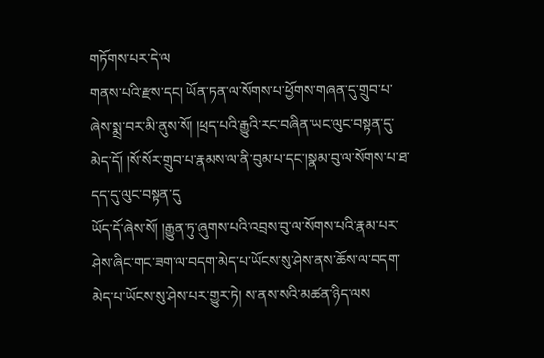གཏོགས་པར་དེ་ལ
གནས་པའི་རྫས་དང། ཡོན་ཏན་ལ་སོགས་པ་ཕྱོགས་གཞན་དུ་གྲུབ་པ་ཞེས་སྨྲ་བར་མི་ནུས་སོ། །ཕྲད་པའི་རྒྱུའི་རང་བཞིན་ཡང་ལུང་བསྟན་དུ་མེད་དོ། །སོ་སོར་གྲུབ་པ་རྣམས་ལ་ནི་བུམ་པ་དང་།སྣམ་བུ་ལ་སོགས་པ་ཐ་དད་དུ་ལུང་བསྟན་དུ
ཡོད་དོ་ཞེས་སོ། །རྒྱུན་ཏུ་ཞུགས་པའི་འབྲས་བུ་ལ་སོགས་པའི་རྣམ་པར་ཤེས་ཞིང་གང་ཟག་ལ་བདག་མེད་པ་ཡོངས་སུ་ཤེས་ནས་ཆོས་ལ་བདག་མེད་པ་ཡོངས་སུ་ཤེས་པར་གྱུར་ཏེ། ས་ནས་སའི་མཚན་ཉིད་ལས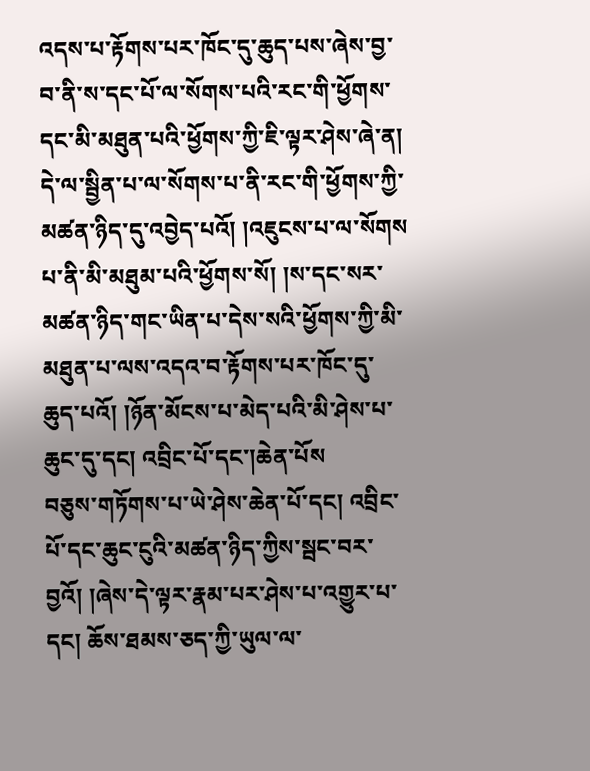འདས་པ་རྟོགས་པར་ཁོང་དུ་ཆུད་པས་ཞེས་བྱ་བ་ནི་ས་དང་པོ་ལ་སོགས་པའི་རང་གི་ཕྱོགས་དང་མི་མཐུན་པའི་ཕྱོགས་ཀྱི་ཇི་ལྟར་ཤེས་ཞེ་ན། དེ་ལ་སྦྱིན་པ་ལ་སོགས་པ་ནི་རང་གི་ཕྱོགས་ཀྱི་མཚན་ཉིད་དུ་འབྱེད་པའོ། །འཇུངས་པ་ལ་སོགས
པ་ནི་མི་མཐུམ་པའི་ཕྱོགས་སོ། །ས་དང་སར་མཚན་ཉིད་གང་ཡིན་པ་དེས་སའི་ཕྱོགས་ཀྱི་མི་མཐུན་པ་ལས་འདའ་བ་རྟོགས་པར་ཁོང་དུ་ཆུད་པའོ། །ཉོན་མོངས་པ་མེད་པའི་མི་ཤེས་པ་ཆུང་དུ་དང། འབྲིང་པོ་དང་།ཆེན་པོས
བཅུས་གཏོགས་པ་ཡེ་ཤེས་ཆེན་པོ་དང། འབྲིང་པོ་དང་ཆུང་ངུའི་མཚན་ཉིད་ཀྱིས་སྦང་བར་བྱའོ། །ཞེས་དེ་ལྟར་རྣམ་པར་ཤེས་པ་འགྱུར་པ་དང། ཆོས་ཐམས་ཅད་ཀྱི་ཡུལ་ལ་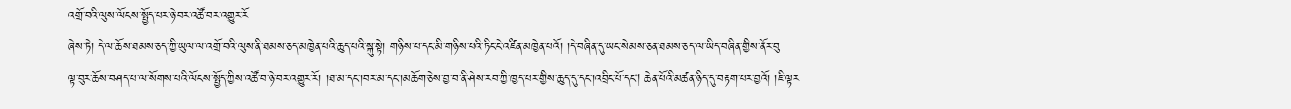འགྲོ་བའི་ལུས་ལོངས་སྤྱོད་པར་ཉེ་བར་འཚོ་བར་འགྱུར་རོ
ཞེས་ཏེ། དེ་ལ་ཆོས་ཐམས་ཅད་ཀྱི་ཡུལ་ལ་འགྲོ་བའི་ལུས་ནི་ཐམས་ཅད་མཁྱེན་པའི་ཆུད་པའི་སྐུ་སྟེ། གཉིས་པ་དང་མི་གཉིས་པའི་ཏིང་ངེ་འཛིན་མཁྱེན་པའོ། །དེ་བཞིན་དུ་ཡང་སེམས་ཅན་ཐམས་ཅད་ལ་ཡིད་བཞིན་གྱིས་ནོར་བུ
ལྟ་བུར་ཆོས་བཤད་པ་ལ་སོགས་པའི་ལོངས་སྤྱོད་ཀྱིས་འཚོ་བ་ཉེ་བར་འགྱུར་རོ། །ཐ་མ་དང་།བར་མ་དང་།མཆོག་ཅེས་བྱ་བ་ནི་ཤེས་རབ་ཀྱི་ཁྱད་པར་གྱིས་ཆུད་དུ་དང་།འབྲིང་པོ་དང། ཆེན་པོའི་མཚན་ཉིད་དུ་བརྟག་པར་བྱའོ། །ཇི་ལྟར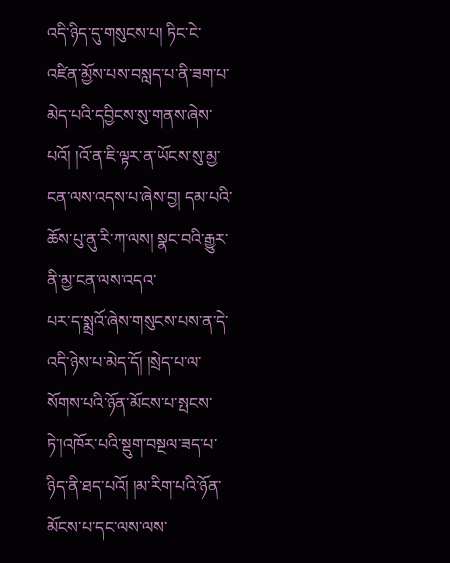འདི་ཉིད་དུ་གསུངས་པ། ཏིང་ངེ་འཛིན་མྱོས་པས་བསླད་པ་ནི་ཟག་པ་མེད་པའི་དབྱིངས་སུ་གནས་ཞེས་པའོ། །འོ་ན་ཇི་ལྟར་ན་ཡོངས་སུ་མྱ་ངན་ལས་འདས་པ་ཞེས་བྱ། དམ་པའི་ཆོས་པུ་ནུ་རི་ཀ་ལས། སྣང་བའི་རྒྱུར་ནི་མྱ་ངན་ལས་འདའ་
པར་ད་སྨྲའོ་ཞེས་གསུངས་པས་ན་དེ་འདི་ཉེས་པ་མེད་དོ། །སྲེད་པ་ལ་སོགས་པའི་ཉོན་མོངས་པ་སྤངས་ཏེ་།འཁོར་པའི་སྡུག་བསྔལ་ཟད་པ་ཉིད་ནི་ཐད་པའོ། །མ་རིག་པའི་ཉོན་མོངས་པ་དང་ལས་ལས་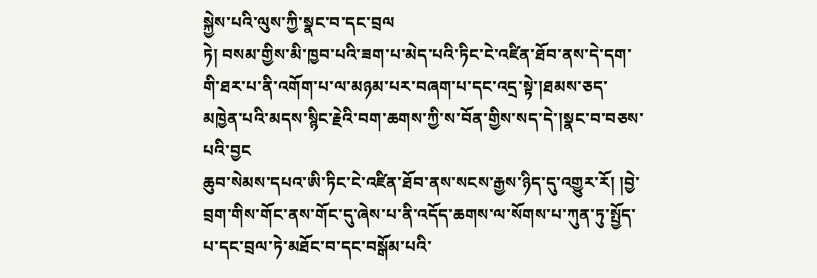སྐྱེས་པའི་ལུས་ཀྱི་སྣང་བ་དང་བྲལ
ཏེ། བསམ་གྱིས་མི་ཁྱབ་པའི་ཟག་པ་མེད་པའི་ཏིང་ངེ་འཛིན་ཐོབ་ནས་དེ་དག་གི་ཐར་པ་ནི་འགོག་པ་ལ་མཉམ་པར་བཞག་པ་དང་འདྲ་སྟེ་།ཐམས་ཅད་མཁྱེན་པའི་མདས་སྙིང་རྗེའི་བག་ཆགས་ཀྱི་ས་བོན་གྱིས་སད་དེ་།སྣང་བ་བཅས་པའི་བྱང
ཆུབ་སེམས་དཔའ་ཨི་ཏིང་ངེ་འཛིན་ཐོབ་ནས་སངས་རྒྱས་ཉིད་དུ་འགྱུར་རོ། །བྱེ་བྲག་གིས་གོང་ནས་གོང་དུ་ཞེས་པ་ནི་འདོད་ཆགས་ལ་སོགས་པ་ཀུན་ཏུ་སྤྱོད་པ་དང་བྲལ་ཏེ་མཐོང་བ་དང་བསྒོམ་པའི་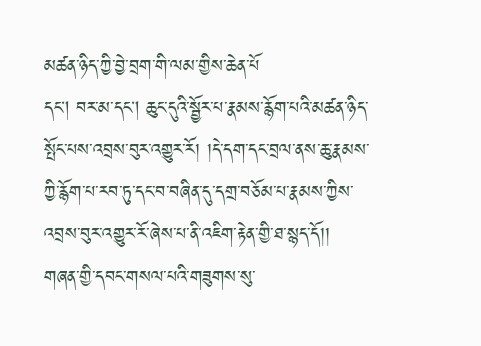མཚན་ཉིད་ཀྱི་བྱེ་བྲག་གི་ལམ་གྱིས་ཆེན་པོ
དང། བར་མ་དང། ཆུང་དུའི་སྦྱོར་པ་རྣམས་རྙོག་པའི་མཚན་ཉིད་སྤོང་པས་འབྲས་བུར་འགྱུར་རོ། །དེ་དག་དང་བྲལ་ནས་ཆུ་རྣམས་ཀྱི་རྙོག་པ་རབ་ཏུ་དང་བ་བཞིན་དུ་དགྲ་བཅོམ་པ་རྣམས་ཀྱིས་འབྲས་བུར་འགྱུར་རོ་ཞེས་པ་ནི་འཇིག་རྟེན་གྱི་ཐ་སྙད་དོ།།
གཞན་གྱི་དབང་གསལ་པའི་གཟུགས་སུ་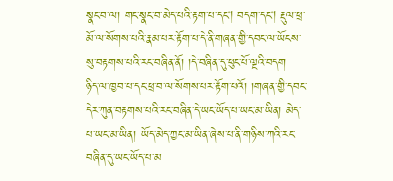སྣང་བ་ལ། གང་སྣང་བ་མེད་པའི་རྟག་པ་དང། བདག་དང། རྡུལ་ཕྲ་མོ་ལ་སོགས་པའི་རྣམ་པར་རྟོག་པ་དེ་ནི་གཞན་གྱི་དབང་ལ་ཡོངས་སུ་བརྟགས་པའི་རང་བཞིན་ནོ། །དེ་བཞིན་དུ་ཕུང་པོ་ལྔའི་བདག
ཉིད་ལ་ཁྱབ་པ་དང་ཕྲ་བ་ལ་སོགས་པར་རྟོག་པའོ། །གཞན་གྱི་དབང་དེར་ཀུན་བརྟགས་པའི་རང་བཞིན་དེ་ཡང་ཡོད་པ་ཡང་མ་ཡིན། མེད་པ་ཡང་མ་ཡིན། ཡོད་མེད་ཀྱང་མ་ཡིན་ཞེས་པ་ནི་གཉིས་ཀའི་རང་བཞིན་དུ་ཡང་ཡོད་པ་མ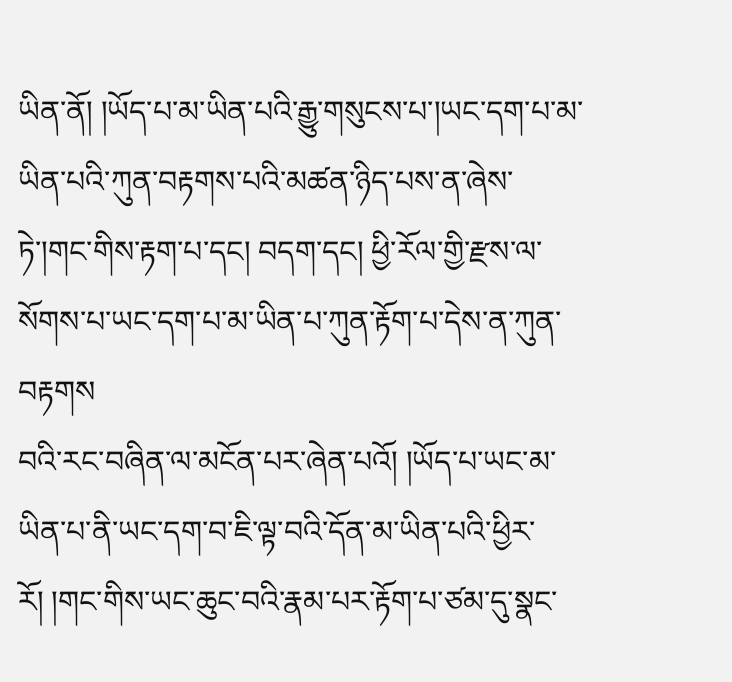ཡིན་ནོ། །ཡོད་པ་མ་ཡིན་པའི་རྒྱུ་གསུངས་པ་།ཡང་དག་པ་མ་ཡིན་པའི་ཀུན་བརྟགས་པའི་མཚན་ཉིད་པས་ན་ཞེས་ཏེ་།གང་གིས་རྟག་པ་དང། བདག་དང། ཕྱི་རོལ་གྱི་རྫས་ལ་སོགས་པ་ཡང་དག་པ་མ་ཡིན་པ་ཀུན་རྟོག་པ་དེས་ན་ཀུན་བརྟགས
བའི་རང་བཞིན་ལ་མངོན་པར་ཞེན་པའོ། །ཡོད་པ་ཡང་མ་ཡིན་པ་ནི་ཡང་དག་བ་ཇི་ལྟ་བའི་དོན་མ་ཡིན་པའི་ཕྱིར་རོ། །གང་གིས་ཡང་ཆུང་བའི་རྣམ་པར་རྟོག་པ་ཙམ་དུ་སྣང་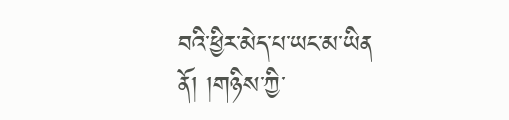བའི་ཕྱིར་མེད་པ་ཡང་མ་ཡིན
ནོ། །གཉིས་ཀྱི་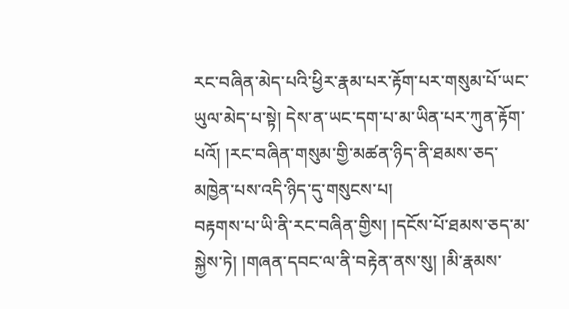རང་བཞིན་མེད་པའི་ཕྱིར་རྣམ་པར་རྟོག་པར་གསུམ་པོ་ཡང་ཡུལ་མེད་པ་སྟེ། དེས་ན་ཡང་དག་པ་མ་ཡིན་པར་ཀུན་རྟོག་པའོ། །རང་བཞིན་གསུམ་གྱི་མཚན་ཉིད་ནི་ཐམས་ཅད་མཁྱེན་པས་འདི་ཉིད་དུ་གསུངས་པ།
བརྟགས་པ་ཡི་ནི་རང་བཞིན་གྱིས། །དངོས་པོ་ཐམས་ཅད་མ་སྐྱེས་ཏེ། །གཞན་དབང་ལ་ནི་བརྟེན་ནས་སུ། །མི་རྣམས་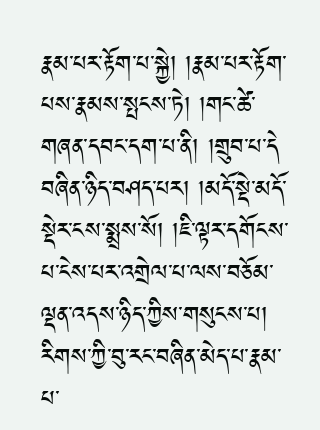རྣམ་པར་རྟོག་པ་སྐྱེ། །རྣམ་པར་རྟོག་པས་རྣམས་སྤངས་ཏེ། །གང་ཚེ་གཞན་དབང་དག་པ་ནི། །གྲུབ་པ་དེ
བཞིན་ཉིད་བཤད་པར། །མདོ་སྡེ་མདོ་སྡེར་ངས་སྨྲས་སོ། །ཇི་ལྟར་དགོངས་པ་ངེས་པར་འགྲེལ་པ་ལས་བཅོམ་ལྡན་འདས་ཉིད་ཀྱིས་གསུངས་པ། རིགས་ཀྱི་བུ་རང་བཞིན་མེད་པ་རྣམ་པ་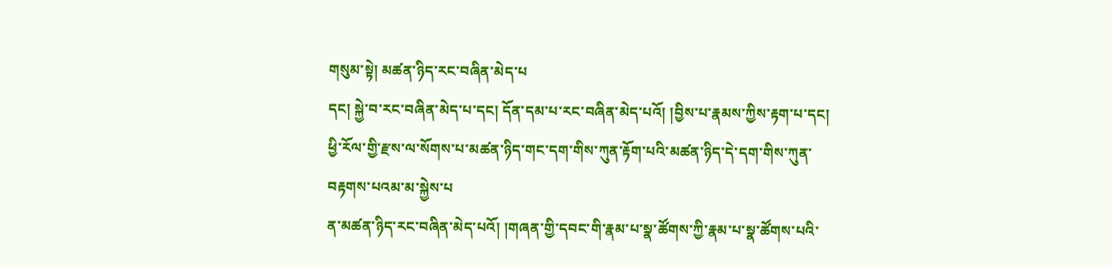གསུམ་སྟེ། མཚན་ཉིད་རང་བཞིན་མེད་པ
དང། སྐྱེ་བ་རང་བཞིན་མེད་པ་དང། དོན་དམ་པ་རང་བཞིན་མེད་པའོ། །བྱིས་པ་རྣམས་ཀྱིས་རྟག་པ་དང། ཕྱི་རོལ་གྱི་རྫས་ལ་སོགས་པ་མཚན་ཉིད་གང་དག་གིས་ཀུན་རྟོག་པའི་མཚན་ཉིད་དེ་དག་གིས་ཀུན་བརྟགས་པའམ་མ་སྐྱེས་པ
ན་མཚན་ཉིད་རང་བཞིན་མེད་པའོ། །གཞན་གྱི་དབང་གི་རྣམ་པ་སྣ་ཚོགས་ཀྱི་རྣམ་པ་སྣ་ཚོགས་པའི་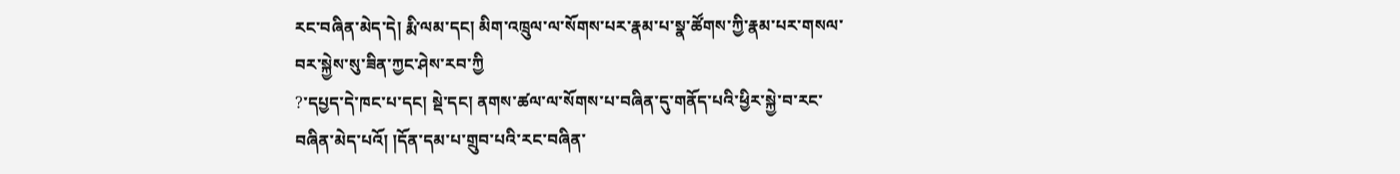རང་བཞིན་མེད་དེ། རྨི་ལམ་དང། མིག་འཁྲུལ་ལ་སོགས་པར་རྣམ་པ་སྣ་ཚོགས་ཀྱི་རྣམ་པར་གསལ་བར་སྐྱེས་སུ་ཟིན་ཀྱང་ཤེས་རབ་ཀྱི
?་དཔྱད་དེ་ཁང་པ་དང། སྡེ་དང། ནགས་ཚལ་ལ་སོགས་པ་བཞིན་དུ་གནོད་པའི་ཕྱིར་སྐྱེ་བ་རང་བཞིན་མེད་པའོ། །དོན་དམ་པ་གྲུབ་པའི་རང་བཞིན་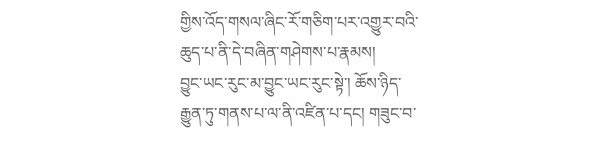གྱིས་འོད་གསལ་ཞིང་རོ་གཅིག་པར་འགྱུར་བའི་ཆུད་པ་ནི་དེ་བཞིན་གཤེགས་པ་རྣམས།
བྱུང་ཡང་རུང་མ་བྱུང་ཡང་རུང་སྟེ་། ཆོས་ཉིད་རྒྱུན་ཏུ་གནས་པ་ལ་ནི་འཛིན་པ་དང། གཟུང་བ་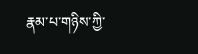རྣམ་པ་གཉིས་ཀྱི་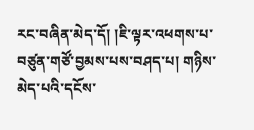རང་བཞིན་མེད་དོ། །ཇི་ལྟར་འཕགས་པ་བཙུན་གཙོ་བྱམས་པས་བཤད་པ། གཉིས་མེད་པའི་དངོས་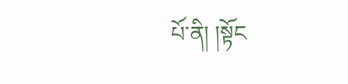པོ་ནི། །སྟོང